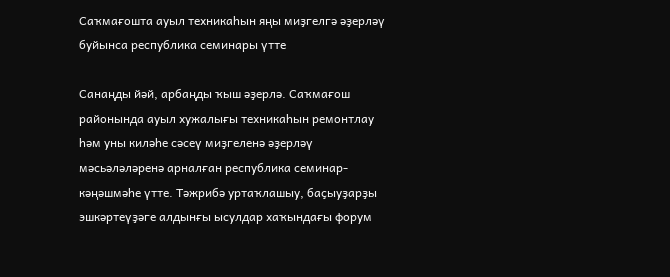Саҡмағошта ауыл техникаһын яңы миҙгелгә әҙерләү буйынса республика семинары үтте

Санаңды йәй, арбаңды ҡыш әҙерлә. Саҡмағош районында ауыл хужалығы техникаһын ремонтлау һәм уны киләһе сәсеү миҙгеленә әҙерләү мәсьәләләренә арналған республика семинар-кәңәшмәһе үтте. Тәжрибә уртаҡлашыу, баҫыуҙарҙы эшкәртеүҙәге алдынғы ысулдар хаҡындағы форум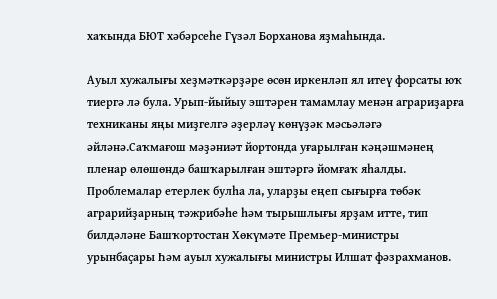хаҡында БЮТ хәбәрсеһе Гүзәл Борханова яҙмаһында.

Ауыл хужалығы хеҙмәткәрҙәре өсөн иркенләп ял итеү форсаты юҡ тиергә лә була. Урып-йыйыу эштәрен тамамлау менән аграриҙарға техниканы яңы миҙгелгә әҙерләү көнүҙәк мәсьәләгә әйләнә.Саҡмағош мәҙәниәт йортонда уғарылған кәңәшмәнең пленар өлөшөндә башҡарылған эштәргә йомғаҡ яһалды. Проблемалар етерлек булһа ла, уларҙы еңеп сығырға төбәк аграрийҙарның тәжрибәһе һәм тырышлығы ярҙам итте, тип билдәләне Башҡортостан Хөкүмәте Премьер-министры урынбаҫары Һәм ауыл хужалығы министры Илшат фәзрахманов.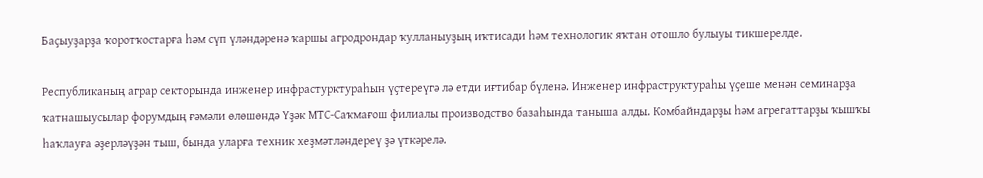Баҫыуҙарҙа ҡоротҡостарға һәм сүп үләндәренә ҡаршы агродрондар ҡулланыуҙың иҡтисади һәм технологик яҡтан отошло булыуы тикшерелде.

Республиканың аграр секторында инженер инфрастурктураһын үҫтереүгә лә етди иғтибар бүленә. Инженер инфраструктураһы үҫеше менән семинарҙа ҡатнашыусылар форумдың ғәмәли өлөшөндә Үҙәк МТС-Саҡмағош филиалы производство базаһында таныша алды. Комбайндарҙы һәм агрегаттарҙы ҡышҡы һаҡлауға әҙерләүҙән тыш, бында уларға техник хеҙмәтләндереү ҙә үткәрелә.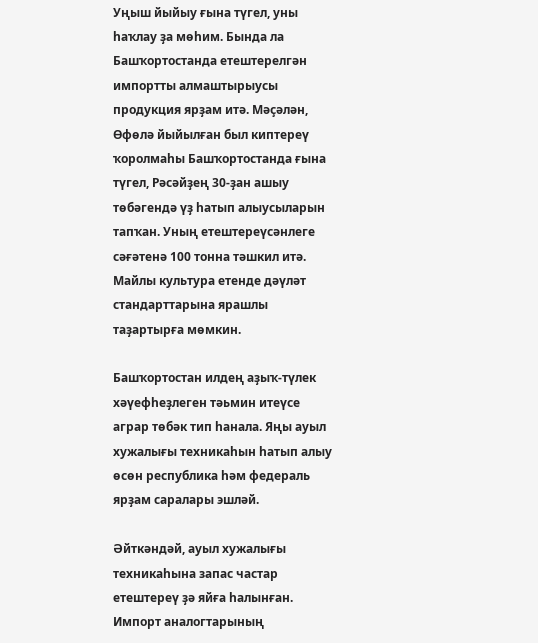Уңыш йыйыу ғына түгел, уны һаҡлау ҙа мөһим. Бында ла Башҡортостанда етештерелгән импортты алмаштырыусы продукция ярҙам итә. Мәҫәлән, Өфөлә йыйылған был киптереү ҡоролмаһы Башҡортостанда ғына түгел, Рәсәйҙең 30-ҙан ашыу төбәгендә үҙ һатып алыусыларын тапҡан. Уның етештереүсәнлеге сәғәтенә 100 тонна тәшкил итә. Майлы культура етенде дәүләт стандарттарына ярашлы таҙартырға мөмкин.

Башҡортостан илдең аҙыҡ-түлек хәүефһеҙлеген тәьмин итеүсе аграр төбәк тип һанала. Яңы ауыл хужалығы техникаһын һатып алыу өсөн республика һәм федераль ярҙам саралары эшләй.

Әйткәндәй, ауыл хужалығы техникаһына запас частар етештереү ҙә яйға һалынған. Импорт аналогтарының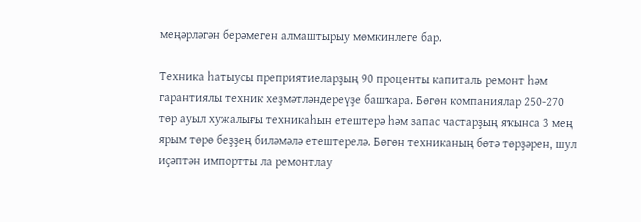меңәрләгән берәмеген алмаштырыу мөмкинлеге бар.

Техника һатыусы преприятиеларҙың 90 проценты капиталь ремонт һәм гарантиялы техник хеҙмәтләндереүҙе башҡара. Бөгөн компаниялар 250-270 төр ауыл хужалығы техникаһын етештерә һәм запас частарҙың яҡынса 3 мең ярым төрө беҙҙең биләмәлә етештерелә. Бөгөн техниканың бөтә төрҙәрен, шул иҫәптән импортты ла ремонтлау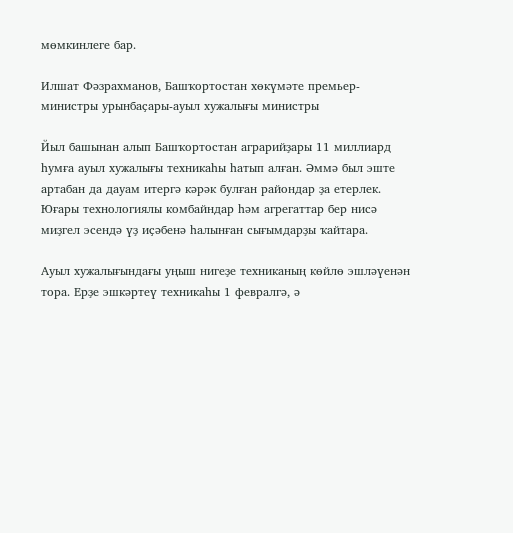мөмкинлеге бар.

Илшат Фәзрахманов, Башҡортостан хөкүмәте премьер-министры урынбаҫары-ауыл хужалығы министры

Йыл башынан алып Башҡортостан аграрийҙары 11 миллиард һумға ауыл хужалығы техникаһы һатып алған. Әммә был эште артабан да дауам итергә кәрәк булған райондар ҙа етерлек. Юғары технологиялы комбайндар һәм агрегаттар бер нисә миҙгел эсендә үҙ иҫәбенә һалынған сығымдарҙы ҡайтара.

Ауыл хужалығындағы уңыш нигеҙе техниканың көйлө эшләүенән тора. Ерҙе эшкәртеү техникаһы 1 февралгә, ә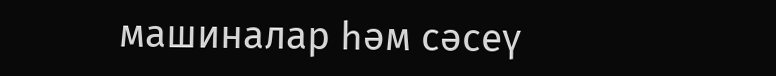машиналар һәм сәсеү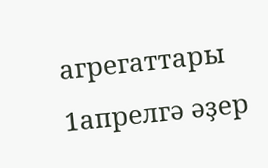агрегаттары 1апрелгә әҙер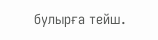булырға тейш.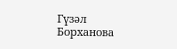Гүзәл Борханова